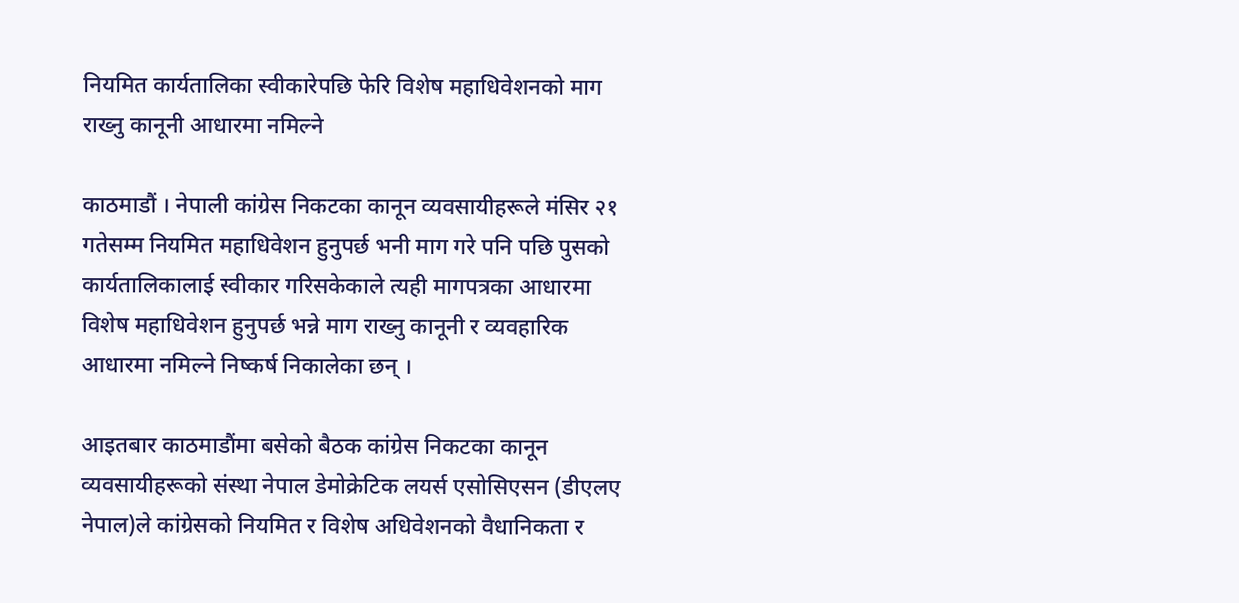नियमित कार्यतालिका स्वीकारेपछि फेरि विशेष महाधिवेशनको माग राख्नु कानूनी आधारमा नमिल्ने

काठमाडौं । नेपाली कांग्रेस निकटका कानून व्यवसायीहरूले मंसिर २१ गतेसम्म नियमित महाधिवेशन हुनुपर्छ भनी माग गरे पनि पछि पुसको कार्यतालिकालाई स्वीकार गरिसकेकाले त्यही मागपत्रका आधारमा विशेष महाधिवेशन हुनुपर्छ भन्ने माग राख्नु कानूनी र व्यवहारिक आधारमा नमिल्ने निष्कर्ष निकालेका छन् ।

आइतबार काठमाडौंमा बसेको बैठक कांग्रेस निकटका कानून व्यवसायीहरूको संस्था नेपाल डेमोक्रेटिक लयर्स एसोसिएसन (डीएलए नेपाल)ले कांग्रेसको नियमित र विशेष अधिवेशनको वैधानिकता र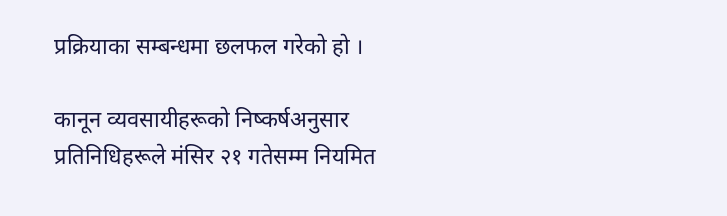प्रक्रियाका सम्बन्धमा छलफल गरेको हो ।

कानून व्यवसायीहरूको निष्कर्षअनुसार प्रतिनिधिहरूले मंसिर २१ गतेसम्म नियमित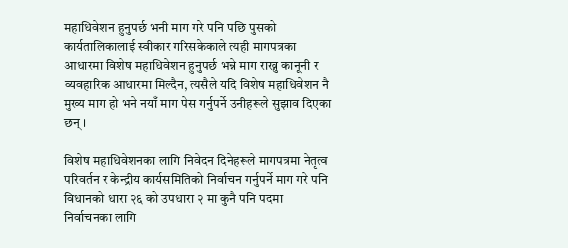महाधिवेशन हुनुपर्छ भनी माग गरे पनि पछि पुसको कार्यतालिकालाई स्वीकार गरिसकेकाले त्यही मागपत्रका आधारमा विशेष महाधिवेशन हुनुपर्छ भन्ने माग राख्नु कानूनी र व्यवहारिक आधारमा मिल्दैन, त्यसैले यदि विशेष महाधिवेशन नै मुख्य माग हो भने नयाँ माग पेस गर्नुपर्ने उनीहरूले सुझाव दिएका छन् ।

विशेष महाधिवेशनका लागि निवेदन दिनेहरूले मागपत्रमा नेतृत्व परिवर्तन र केन्द्रीय कार्यसमितिको निर्वाचन गर्नुपर्ने माग गरे पनि विधानको धारा २६ को उपधारा २ मा कुनै पनि पदमा निर्वाचनका लागि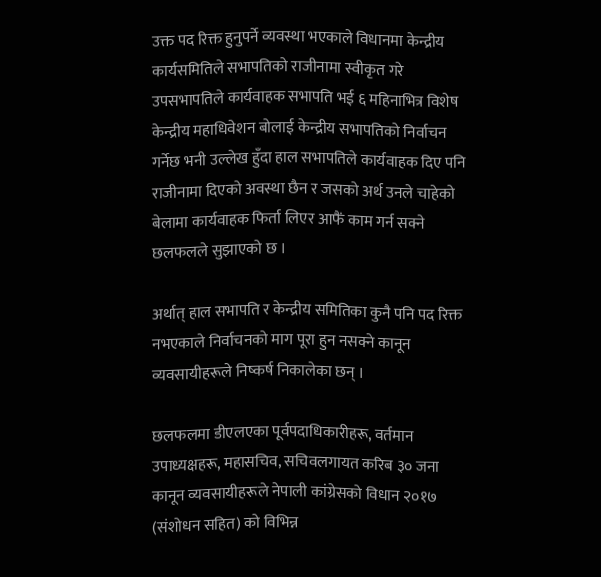उक्त पद रिक्त हुनुपर्ने व्यवस्था भएकाले विधानमा केन्द्रीय कार्यसमितिले सभापतिको राजीनामा स्वीकृत गरे उपसभापतिले कार्यवाहक सभापति भई ६ महिनाभित्र विशेष केन्द्रीय महाधिवेशन बोलाई केन्द्रीय सभापतिको निर्वाचन गर्नेछ भनी उल्लेख हुँदा हाल सभापतिले कार्यवाहक दिए पनि राजीनामा दिएको अवस्था छैन र जसको अर्थ उनले चाहेको बेलामा कार्यवाहक फिर्ता लिएर आफैं काम गर्न सक्ने छलफलले सुझाएको छ ।

अर्थात् हाल सभापति र केन्द्रीय समितिका कुनै पनि पद रिक्त नभएकाले निर्वाचनको माग पूरा हुन नसक्ने कानून व्यवसायीहरूले निष्कर्ष निकालेका छन् ।

छलफलमा डीएलएका पूर्वपदाधिकारीहरू, वर्तमान उपाध्यक्षहरू, महासचिव, सचिवलगायत करिब ३० जना कानून व्यवसायीहरूले नेपाली कांग्रेसको विधान २०१७ (संशोधन सहित) को विभिन्न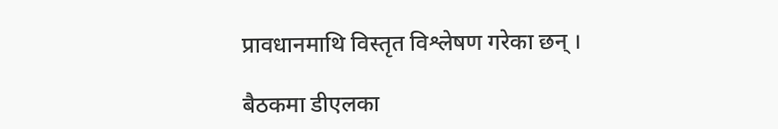प्रावधानमाथि विस्तृत विश्लेषण गरेका छन् ।

बैठकमा डीएलका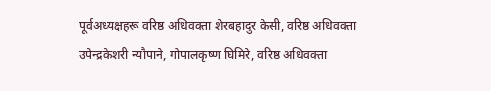पूर्वअध्यक्षहरू वरिष्ठ अधिवक्ता शेरबहादुर केसी, वरिष्ठ अधिवक्ता उपेन्द्रकेशरी न्यौपाने, गोपालकृष्ण घिमिरे, वरिष्ठ अधिवक्ता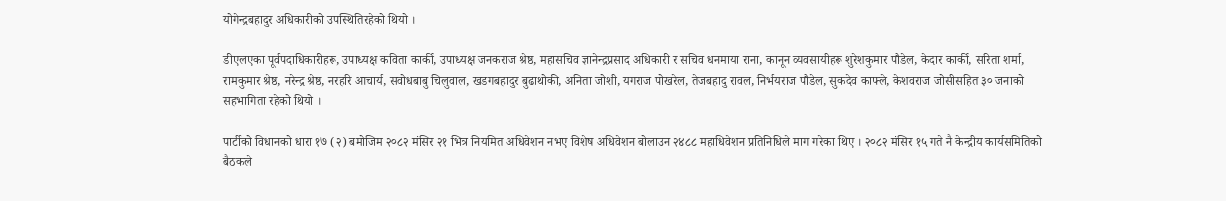योगेन्द्रबहादुर अधिकारीको उपस्थितिरहेको थियो ।

डीएलएका पूर्वपदाधिकारीहरू, उपाध्यक्ष कविता कार्की, उपाध्यक्ष जनकराज श्रेष्ठ, महासचिव ज्ञानेन्द्रप्रसाद अधिकारी र सचिव धनमाया राना, कानून व्यवसायीहरू शुरेशकुमार पौडेल, केदार कार्की, सरिता शर्मा, रामकुमार श्रेष्ठ, नरेन्द्र श्रेष्ठ, नरहरि आचार्य, सवोधबाबु चिलुवाल, खडगबहादुर बुढाथोकी, अनिता जोशी, यगराज पोखरेल, तेजबहादु रावल, निर्भयराज पौडेल, सुकदेव काफ्ले, केशवराज जोसीसहित ३० जनाको सहभागिता रहेको थियो ।

पार्टीको विधानको धारा १७ (२) बमोजिम २०८२ मंसिर २१ भित्र नियमित अधिवेशन नभए विशेष अधिवेशन बोलाउन २४८८ महाधिवेशन प्रतिनिधिले माग गरेका थिए । २०८२ मंसिर १५ गते नै केन्द्रीय कार्यसमितिको बैठकले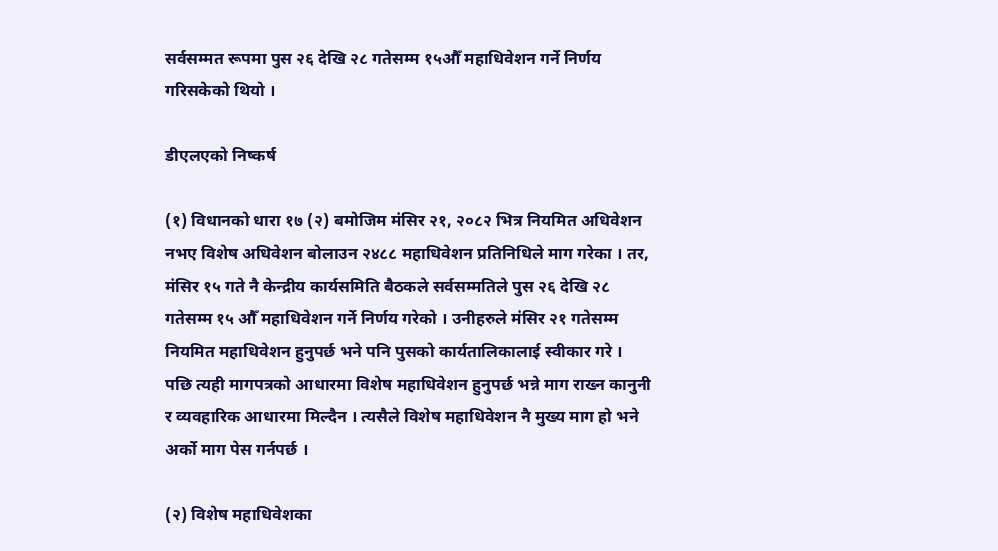सर्वसम्मत रूपमा पुस २६ देखि २८ गतेसम्म १५औँ महाधिवेशन गर्ने निर्णय गरिसकेको थियो ।

डीएलएको निष्कर्ष

(१) विधानको धारा १७ (२) बमोजिम मंसिर २१, २०८२ भित्र नियमित अधिवेशन नभए विशेष अधिवेशन बोलाउन २४८८ महाधिवेशन प्रतिनिधिले माग गरेका । तर, मंसिर १५ गते नै केन्द्रीय कार्यसमिति बैठकले सर्वसम्मतिले पुस २६ देखि २८ गतेसम्म १५ औँ महाधिवेशन गर्ने निर्णय गरेको । उनीहरुले मंसिर २१ गतेसम्म नियमित महाधिवेशन हुनुपर्छ भने पनि पुसको कार्यतालिकालाई स्वीकार गरे । पछि त्यही मागपत्रको आधारमा विशेष महाधिवेशन हुनुपर्छ भन्ने माग राख्न कानुनी र व्यवहारिक आधारमा मिल्दैन । त्यसैले विशेष महाधिवेशन नै मुख्य माग हो भने अर्को माग पेस गर्नपर्छ ।

(२) विशेष महाधिवेशका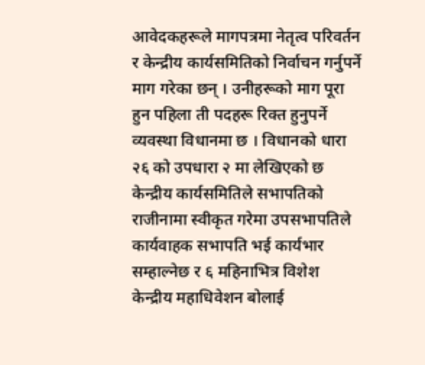आवेदकहरूले मागपत्रमा नेतृत्व परिवर्तन र केन्द्रीय कार्यसमितिको निर्वाचन गर्नुपर्ने माग गरेका छन् । उनीहरूको माग पूरा हुन पहिला ती पदहरू रिक्त हुनुपर्ने व्यवस्था विधानमा छ । विधानको धारा २६ को उपधारा २ मा लेखिएको छ केन्द्रीय कार्यसमितिले सभापतिको राजीनामा स्वीकृत गरेमा उपसभापतिले कार्यवाहक सभापति भई कार्यभार सम्हाल्नेछ र ६ महिनाभित्र विशेश केन्द्रीय महाधिवेशन बोलाई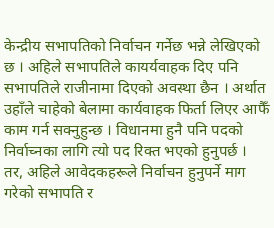केन्द्रीय सभापतिको निर्वाचन गर्नेछ भन्ने लेखिएको छ । अहिले सभापतिले कायर्यवाहक दिए पनि सभापतिले राजीनामा दिएको अवस्था छैन । अर्थात उहाँले चाहेको बेलामा कार्यवाहक फिर्ता लिएर आफैँ काम गर्न सक्नुहुन्छ । विधानमा हुनै पनि पदको निर्वाच्नका लागि त्यो पद रिक्त भएको हुनुपर्छ । तर, अहिले आवेदकहरूले निर्वाचन हुनुपर्ने माग गरेको सभापति र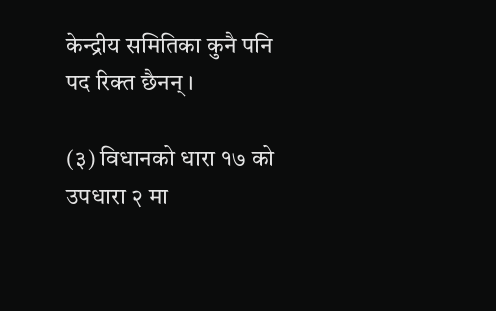केन्द्रीय समितिका कुनै पनि पद रिक्त छैनन् ।

(३) विधानको धारा १७ को उपधारा २ मा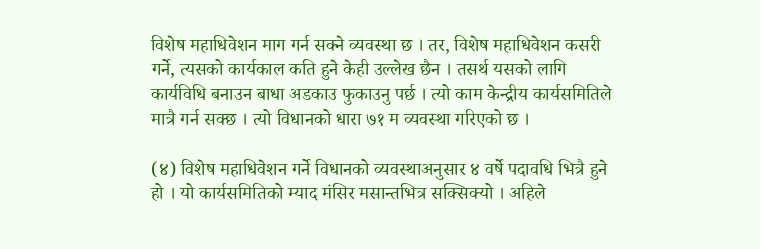विशेष महाधिवेशन माग गर्न सक्ने व्यवस्था छ । तर, विशेष महाधिवेशन कसरी गर्ने, त्यसको कार्यकाल कति हुने केही उल्लेख छैन । तसर्थ यसको लागि कार्यविधि बनाउन बाधा अडकाउ फुकाउनु पर्छ । त्यो काम केन्द्रीय कार्यसमितिले मात्रै गर्न सक्छ । त्यो विधानको धारा ७१ म व्यवस्था गरिएको छ ।

(४) विशेष महाधिवेशन गर्ने विधानको व्यवस्थाअनुसार ४ वर्षे पदावधि भित्रै हुने हो । यो कार्यसमितिको म्याद मंसिर मसान्तभित्र सक्सिक्यो । अहिले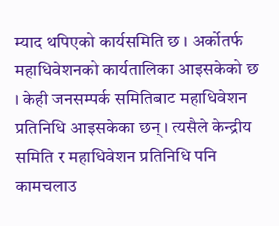म्याद थपिएको कार्यसमिति छ । अर्कोतर्फ महाधिवेशनको कार्यतालिका आइसकेको छ । केही जनसम्पर्क समितिबाट महाधिवेशन प्रतिनिधि आइसकेका छन् । त्यसैले केन्द्रीय समिति र महाधिवेशन प्रतिनिधि पनि कामचलाउ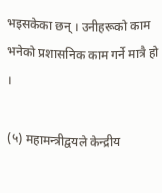भइसकेका छन् । उनीहरूको काम भनेको प्रशासनिक काम गर्ने मात्रै हो ।

(५) महामन्त्रीद्वयले केन्द्रीय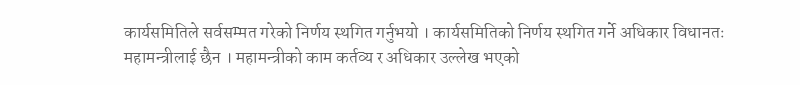कार्यसमितिले सर्वसम्मत गरेको निर्णय स्थगित गर्नुभयो । कार्यसमितिको निर्णय स्थगित गर्ने अधिकार विधानतः महामन्त्रीलाई छैन । महामन्त्रीको काम कर्तव्य र अधिकार उल्लेख भएको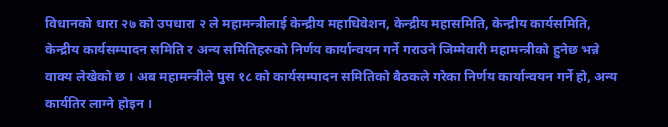विधानको धारा २७ को उपधारा २ ले महामन्त्रीलाई केन्द्रीय महाधिवेशन, केन्द्रीय महासमिति, केन्द्रीय कार्यसमिति, केन्द्रीय कार्यसम्पादन समिति र अन्य समितिहरुको निर्णय कार्यान्वयन गर्ने गराउने जिम्मेवारी महामन्त्रीको हुनेछ भन्ने वाक्य लेखेको छ । अब महामन्त्रीले पुस १८ को कार्यसम्पादन समितिको बैठकले गरेका निर्णय कार्यान्वयन गर्ने हो, अन्य कार्यतिर लाग्ने होइन ।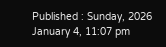Published : Sunday, 2026 January 4, 11:07 pm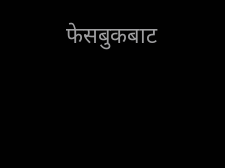फेसबुकबाट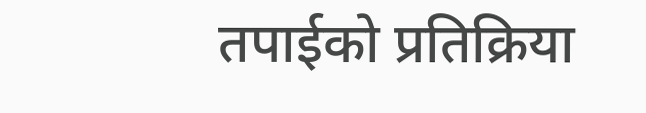तपाईको प्रतिक्रिया